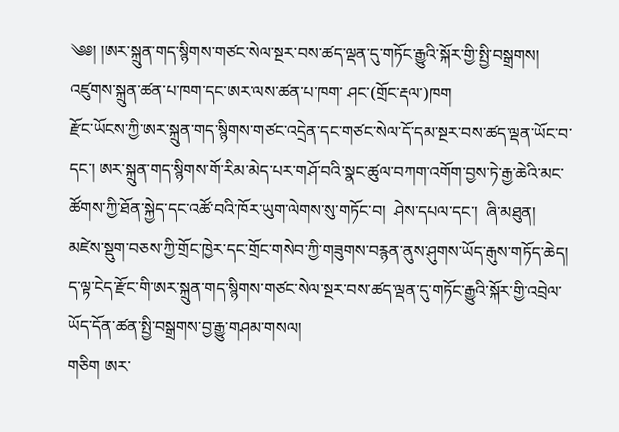༄༅། །ཨར་སྐྲུན་གད་སྙིགས་གཙང་སེལ་སྔར་བས་ཚད་ལྡན་དུ་གཏོང་རྒྱུའི་སྐོར་གྱི་སྤྱི་བསྒྲགས།
འཛུགས་སྐྲུན་ཚན་པ་ཁག་དང་ཨར་ལས་ཚན་པ་ཁག་ ཤང་(གྲོང་རྡལ་)ཁག
རྫོང་ཡོངས་ཀྱི་ཨར་སྐྲུན་གད་སྙིགས་གཙང་འདྲེན་དང་གཙང་སེལ་དོ་དམ་སྔར་བས་ཚད་ལྡན་ཡོང་བ་དང་། ཨར་སྐྲུན་གད་སྙིགས་གོ་རིམ་མེད་པར་གཤོ་བའི་སྣང་ཚུལ་བཀག་འགོག་བྱས་ཏེ་རྒྱ་ཆེའི་མང་ཚོགས་ཀྱི་ཐོན་སྐྱེད་དང་འཚོ་བའི་ཁོར་ཡུག་ལེགས་སུ་གཏོང་བ།  ཤེས་དཔལ་དང་།  ཞི་མཐུན། མཛེས་སྡུག་བཅས་ཀྱི་གྲོང་ཁྱེར་དང་གྲོང་གསེབ་ཀྱི་གཟུགས་བརྙན་ནུས་ཤུགས་ཡོད་རྒུས་གཏོད་ཆེད། ད་ལྟ་ངེད་རྫོང་གི་ཨར་སྐྲུན་གད་སྙིགས་གཙང་སེལ་སྔར་བས་ཚད་ལྡན་དུ་གཏོང་རྒྱུའི་སྐོར་གྱི་འབྲེལ་ཡོད་དོན་ཚན་སྤྱི་བསྒྲགས་བྱ་རྒྱུ་གཤམ་གསལ།
གཅིག ཨར་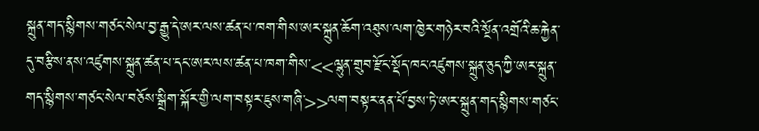སྐྲུན་གད་སྙིགས་གཙང་སེལ་བྱ་རྒྱུ་དེ་ཨར་ལས་ཚན་པ་ཁག་གིས་ཨར་སྐྲུན་ཆོག་འཐུས་ལག་ཁྱེར་གཉེར་བའི་སྔོན་འགྲོའི་ཆ་རྐྱེན་དུ་བརྩིས་ནས་འཛུགས་སྐྲུན་ཚན་པ་དང་ཨར་ལས་ཚན་པ་ཁག་གིས་<<ལྷུན་གྲུབ་རྫོང་སྡོད་ཁང་འཛུགས་སྐྲུན་ཅུད་ཀྱི་ཨར་སྐྲུན་གད་སྙིགས་གཙང་སེལ་བཅོས་སྒྲིག་སྐོར་གྱི་ལག་བསྟར་ཇུས་གཞི་>>ལག་བསྟར་ནན་པོ་བྱས་ཏེ་ཨར་སྐྲུན་གད་སྙིགས་གཙང་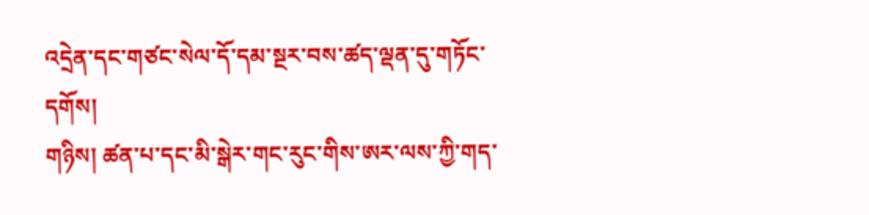འདྲེན་དང་གཙང་སེལ་དོ་དམ་སྔར་བས་ཚད་ལྡན་དུ་གཏོང་དགོས།
གཉིས། ཚན་པ་དང་མི་སྒེར་གང་རུང་གིས་ཨར་ལས་ཀྱི་གད་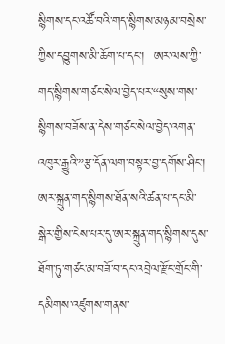སྙིགས་དང་འཚོ་བའི་གད་སྙིགས་མཉམ་བསྲེས་ཀྱིས་དབྱུགས་མི་ཆོག་པ་དང་།  ཨར་ལས་ཀྱི་གད་སྙིགས་གཙང་སེལ་བྱེད་པར་“སུས་གས་སྙིགས་བཟོས་ན་དེས་གཙང་སེལ་བྱེད་འགན་འཁུར་རྒྱུའི་”རྩ་དོན་ལག་བསྟར་བྱ་དགོས་ཤིང་།  ཨར་སྐྲུན་གད་སྙིགས་ཐོན་སའི་ཚན་པ་དང་མི་སྒེར་གྱིས་ངེས་པར་དུ་ཨར་སྐྲུན་གད་སྙིགས་དུས་ཐོག་ཏུ་གཙང་མ་བཟོ་བ་དང་འབྲེལ་རྫོང་གྲོང་གི་དམིགས་འཛུགས་གནས་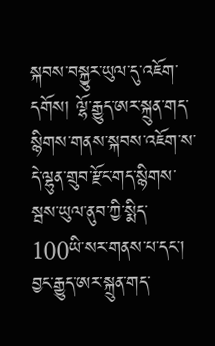སྐབས་བསྐྱུར་ཡུལ་དུ་འཇོག་དགོས། ལྷོ་རྒྱུད་ཨར་སྐྲུན་གད་སྙིགས་གནས་སྐབས་འཇོག་ས་དེ་ལྷུན་གྲུབ་རྫོང་གད་སྙིགས་སྦས་ཡུལ་ནུབ་ཀྱི་སྨིད་100ཡི་སར་གནས་པ་དང་། བྱང་རྒྱུད་ཨར་སྐྲུན་གད་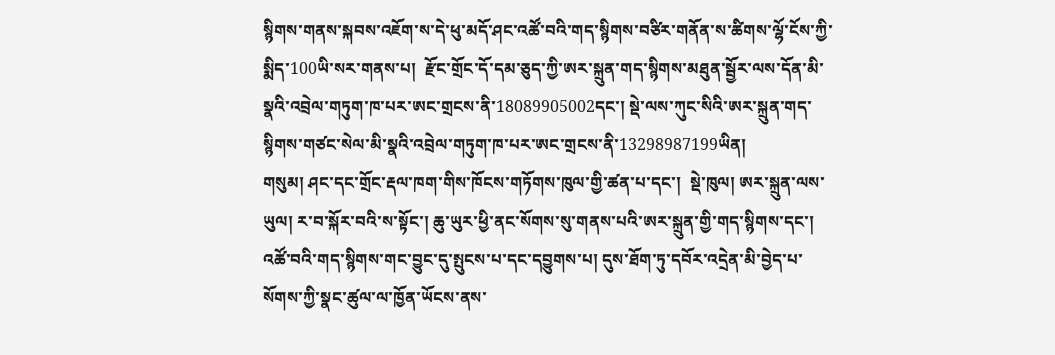སྙིགས་གནས་སྐབས་འཇོག་ས་དེ་ཕུ་མདོ་ཤང་འཚོ་བའི་གད་སྙིགས་བཙིར་གནོན་ས་ཚིགས་ལྷོ་ངོས་ཀྱི་སྨིད་100ཡི་སར་གནས་པ།  རྫོང་གྲོང་དོ་དམ་ཅུད་ཀྱི་ཨར་སྐྲུན་གད་སྙིགས་མཐུན་སྦྱོར་ལས་དོན་མི་སྣའི་འབྲེལ་གཏུག་ཁ་པར་ཨང་གྲངས་ནི་18089905002དང་། སྡེ་ལས་ཀུང་སིའི་ཨར་སྐྲུན་གད་སྙིགས་གཙང་སེལ་མི་སྣའི་འབྲེལ་གཏུག་ཁ་པར་ཨང་གྲངས་ནི་13298987199ཡིན།
གསུམ། ཤང་དང་གྲོང་རྡལ་ཁག་གིས་ཁོངས་གཏོགས་ཁུལ་གྱི་ཚན་པ་དང་།  སྡེ་ཁུལ། ཨར་སྐྲུན་ལས་ཡུལ། ར་བ་སྐོར་བའི་ས་སྟོང་། ཆུ་ཡུར་ཕྱི་ནང་སོགས་སུ་གནས་པའི་ཨར་སྐྲུན་གྱི་གད་སྙིགས་དང་། འཚོ་བའི་གད་སྙིགས་གང་བྱུང་དུ་སྤུངས་པ་དང་དབྱུགས་པ། དུས་ཐོག་ཏུ་དབོར་འདྲེན་མི་བྱེད་པ་སོགས་ཀྱི་སྣང་ཚུལ་ལ་ཁྱོན་ཡོངས་ནས་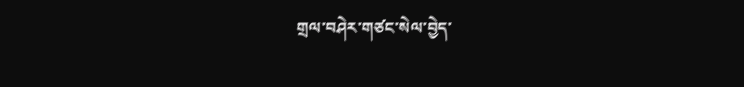གྲལ་བཤེར་གཙང་སེལ་བྱེད་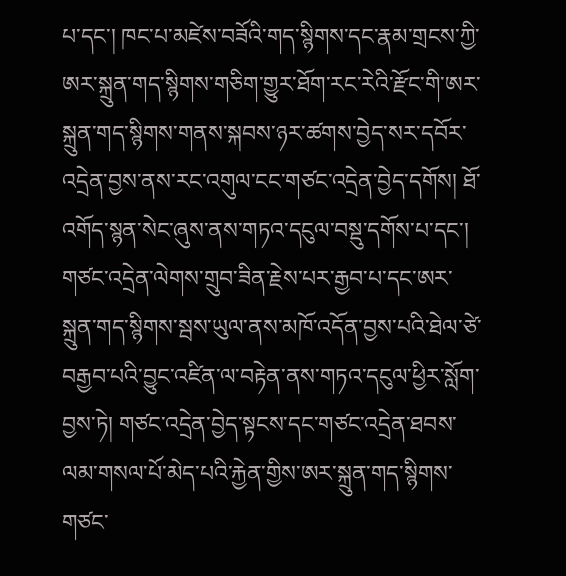པ་དང་། ཁང་པ་མཛེས་བཟོའི་གད་སྙིགས་དང་རྣམ་གྲངས་ཀྱི་ཨར་སྐྲུན་གད་སྙིགས་གཅིག་གྱུར་ཐོག་རང་རེའི་རྫོང་གི་ཨར་སྐྲུན་གད་སྙིགས་གནས་སྐབས་ཉར་ཚགས་བྱེད་སར་དབོར་འདྲེན་བྱས་ནས་རང་འགུལ་ངང་གཙང་འདྲེན་བྱེད་དགོས། ཐོ་འགོད་སྙན་སེང་ཞུས་ནས་གཏའ་དངུལ་བསྡུ་དགོས་པ་དང་།  གཙང་འདྲེན་ལེགས་གྲུབ་ཟིན་རྗེས་པར་རྒྱབ་པ་དང་ཨར་སྐྲུན་གད་སྙིགས་སྦས་ཡུལ་ནས་མཁོ་འདོན་བྱས་པའི་ཐེལ་ཙེ་བརྒྱབ་པའི་བྱུང་འཛིན་ལ་བརྟེན་ནས་གཏའ་དངུལ་ཕྱིར་སློག་བྱས་ཏེ། གཙང་འདྲེན་བྱེད་སྟངས་དང་གཙང་འདྲེན་ཐབས་ལམ་གསལ་པོ་མེད་པའི་རྐྱེན་གྱིས་ཨར་སྐྲུན་གད་སྙིགས་གཙང་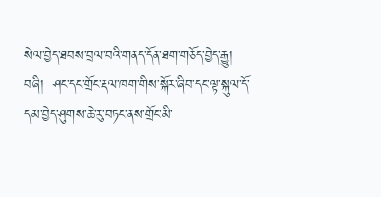སེལ་བྱེད་ཐབས་བྲལ་བའི་གནད་དོན་ཐག་གཅོད་བྱེད་རྒྱུ།
བཞི།  ཤང་དང་གྲོང་རྡལ་ཁག་གིས་སྐོར་ཞིབ་དང་ལྟ་སྐུལ་དོ་དམ་བྱེད་ཤུགས་ཆེ་རུ་བཏང་ནས་གྲོང་མི་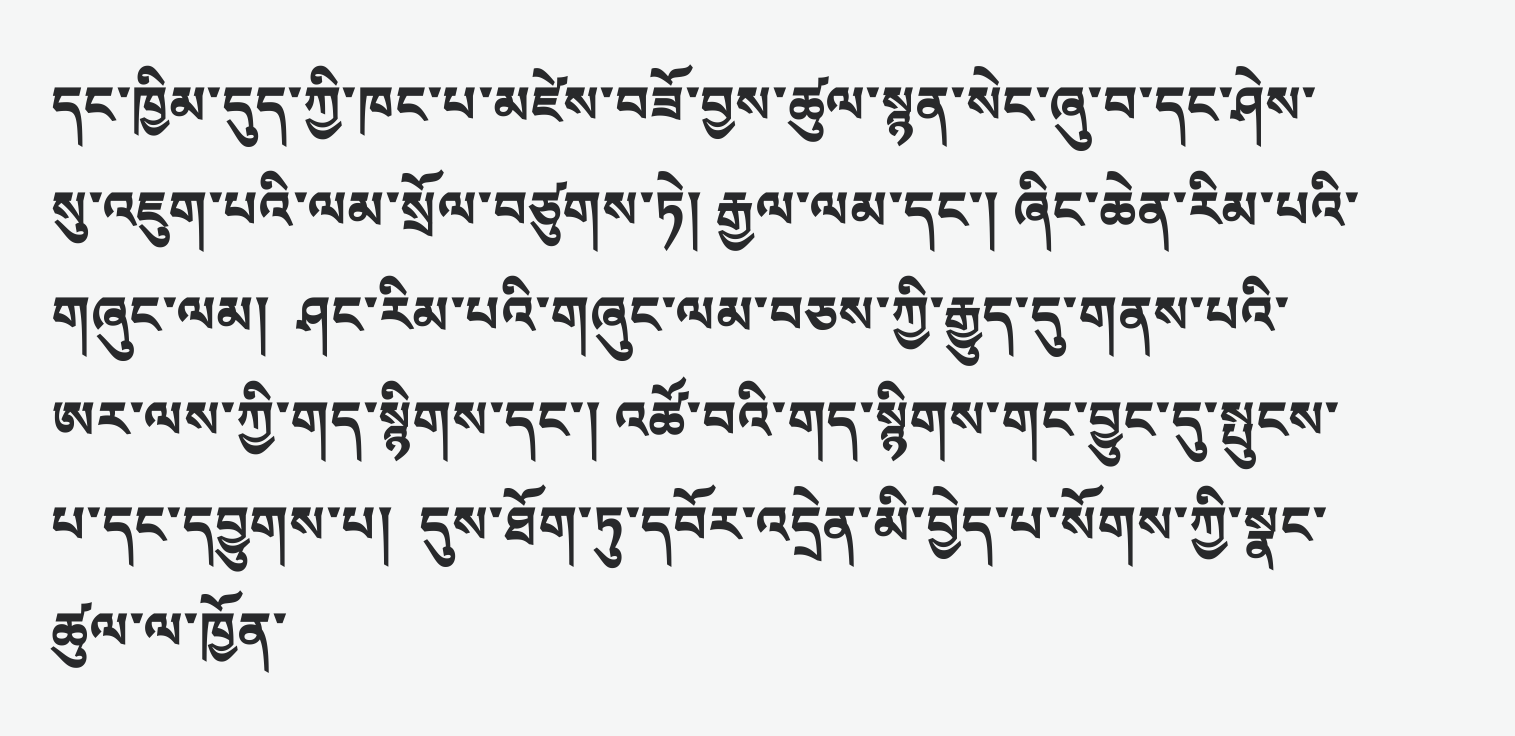དང་ཁྱིམ་དུད་ཀྱི་ཁང་པ་མཛེས་བཟོ་བྱས་ཚུལ་སྙན་སེང་ཞུ་བ་དང་ཤེས་སུ་འཇུག་པའི་ལམ་སྲོལ་བཙུགས་ཏེ། རྒྱལ་ལམ་དང་། ཞིང་ཆེན་རིམ་པའི་གཞུང་ལམ།  ཤང་རིམ་པའི་གཞུང་ལམ་བཅས་ཀྱི་རྒྱུད་དུ་གནས་པའི་ཨར་ལས་ཀྱི་གད་སྙིགས་དང་། འཚོ་བའི་གད་སྙིགས་གང་བྱུང་དུ་སྤུངས་པ་དང་དབྱུགས་པ།  དུས་ཐོག་ཏུ་དབོར་འདྲེན་མི་བྱེད་པ་སོགས་ཀྱི་སྣང་ཚུལ་ལ་ཁྱོན་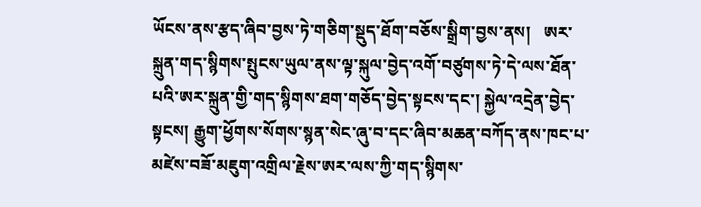ཡོངས་ནས་རྩད་ཞིབ་བྱས་ཏེ་གཅིག་སྡུད་ཐོག་བཅོས་སྒྲིག་བྱས་ནས།   ཨར་སྐྲུན་གད་སྙིགས་སྤུངས་ཡུལ་ནས་ལྟ་སྐུལ་བྱེད་འགོ་བཙུགས་ཏེ་དེ་ལས་ཐོན་པའི་ཨར་སྐྲུན་གྱི་གད་སྙིགས་ཐག་གཅོད་བྱེད་སྟངས་དང་། སྐྱེལ་འདྲེན་བྱེད་སྟངས། རྒྱུག་ཕྱོགས་སོགས་སྙན་སེང་ཞུ་བ་དང་ཞིབ་མཆན་བཀོད་ནས་ཁང་པ་མཛེས་བཟོ་མཇུག་འགྲིལ་རྗེས་ཨར་ལས་ཀྱི་གད་སྙིགས་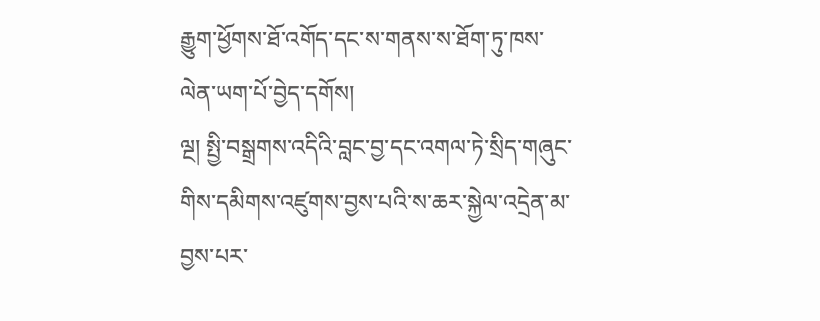རྒྱུག་ཕྱོགས་ཐོ་འགོད་དང་ས་གནས་ས་ཐོག་ཏུ་ཁས་ལེན་ཡག་པོ་བྱེད་དགོས།
ལྔ། སྤྱི་བསྒྲགས་འདིའི་བླང་བྱ་དང་འགལ་ཏེ་སྲིད་གཞུང་གིས་དམིགས་འཛུགས་བྱས་པའི་ས་ཆར་སྐྱེལ་འདྲེན་མ་བྱས་པར་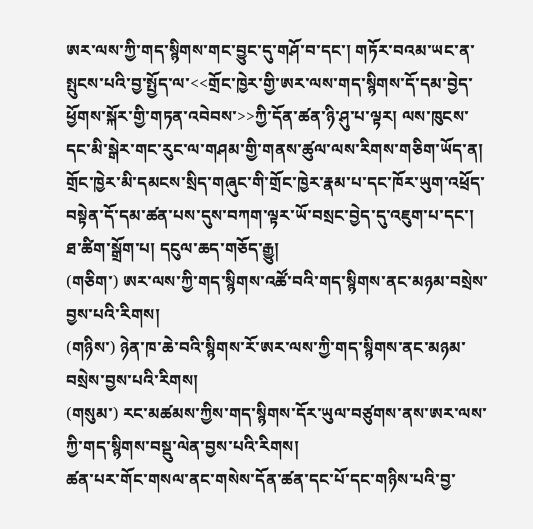ཨར་ལས་ཀྱི་གད་སྙིགས་གང་བྱུང་དུ་གཤོ་བ་དང་། གཏོར་བའམ་ཡང་ན་སྤུངས་པའི་བྱ་སྤྱོད་ལ་<<གྲོང་ཁྱེར་གྱི་ཨར་ལས་གད་སྙིགས་དོ་དམ་བྱེད་ཕྱོགས་སྐོར་གྱི་གཏན་འབེབས་>>ཀྱི་དོན་ཚན་ཉི་ཤུ་པ་ལྟར། ལས་ཁུངས་དང་མི་སྒེར་གང་རུང་ལ་གཤམ་གྱི་གནས་ཚུལ་ལས་རིགས་གཅིག་ཡོད་ན། གྲོང་ཁྱེར་མི་དམངས་སྲིད་གཞུང་གི་གྲོང་ཁྱེར་རྣམ་པ་དང་ཁོར་ཡུག་འཕྲོད་བསྟེན་དོ་དམ་ཚན་པས་དུས་བཀག་ལྟར་ཡོ་བསྲང་བྱེད་དུ་འཇུག་པ་དང་། ཐ་ཚིག་སྒྲོག་པ། དངུལ་ཆད་གཅོད་རྒྱུ།
(གཅིག་) ཨར་ལས་ཀྱི་གད་སྙིགས་འཚོ་བའི་གད་སྙིགས་ནང་མཉམ་བསྲེས་བྱས་པའི་རིགས།
(གཉིས་) ཉེན་ཁ་ཆེ་བའི་སྙིགས་རོ་ཨར་ལས་ཀྱི་གད་སྙིགས་ནང་མཉམ་བསྲེས་བྱས་པའི་རིགས།
(གསུམ་) རང་མཚམས་ཀྱིས་གད་སྙིགས་དོར་ཡུལ་བཙུགས་ནས་ཨར་ལས་ཀྱི་གད་སྙིགས་བསྡུ་ལེན་བྱས་པའི་རིགས།
ཚན་པར་གོང་གསལ་ནང་གསེས་དོན་ཚན་དང་པོ་དང་གཉིས་པའི་བྱ་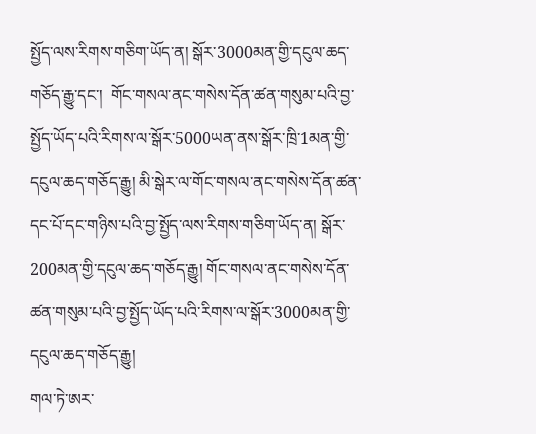སྤྱོད་ལས་རིགས་གཅིག་ཡོད་ན། སྒོར་3000མན་གྱི་དངུལ་ཆད་གཅོད་རྒྱུ་དང་།  གོང་གསལ་ནང་གསེས་དོན་ཚན་གསུམ་པའི་བྱ་སྤྱོད་ཡོད་པའི་རིགས་ལ་སྒོར་5000ཡན་ནས་སྒོར་ཁྲི་1མན་གྱི་དངུལ་ཆད་གཅོད་རྒྱུ། མི་སྒེར་ལ་གོང་གསལ་ནང་གསེས་དོན་ཚན་དང་པོ་དང་གཉིས་པའི་བྱ་སྤྱོད་ལས་རིགས་གཅིག་ཡོད་ན། སྒོར་200མན་གྱི་དངུལ་ཆད་གཅོད་རྒྱུ། གོང་གསལ་ནང་གསེས་དོན་ཚན་གསུམ་པའི་བྱ་སྤྱོད་ཡོད་པའི་རིགས་ལ་སྒོར་3000མན་གྱི་དངུལ་ཆད་གཅོད་རྒྱུ།
གལ་ཏེ་ཨར་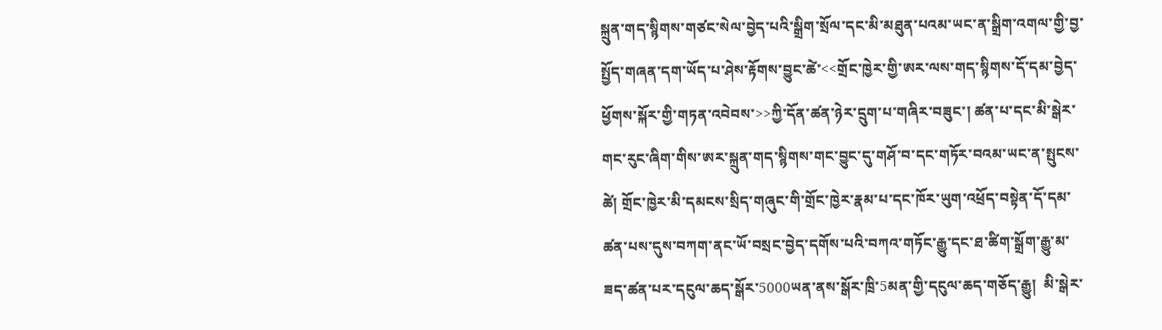སྐྲུན་གད་སྙིགས་གཙང་སེལ་བྱེད་པའི་སྒྲིག་སྲོལ་དང་མི་མཐུན་པའམ་ཡང་ན་སྒྲིག་འགལ་གྱི་བྱ་སྤྱོད་གཞན་དག་ཡོད་པ་ཤེས་རྟོགས་བྱུང་ཚེ་<<གྲོང་ཁྱེར་གྱི་ཨར་ལས་གད་སྙིགས་དོ་དམ་བྱེད་ཕྱོགས་སྐོར་གྱི་གཏན་འབེབས་>>ཀྱི་དོན་ཚན་ཉེར་དྲུག་པ་གཞིར་བཟུང་། ཚན་པ་དང་མི་སྒེར་གང་རུང་ཞིག་གིས་ཨར་སྐྲུན་གད་སྙིགས་གང་བྱུང་དུ་གཤོ་བ་དང་གཏོར་བའམ་ཡང་ན་སྤུངས་ཚེ། གྲོང་ཁྱེར་མི་དམངས་སྲིད་གཞུང་གི་གྲོང་ཁྱེར་རྣམ་པ་དང་ཁོར་ཡུག་འཕྲོད་བསྟེན་དོ་དམ་ཚན་པས་དུས་བཀག་ནང་ཡོ་བསྲང་བྱེད་དགོས་པའི་བཀའ་གཏོང་རྒྱུ་དང་ཐ་ཚིག་སྒྲོག་རྒྱུ་མ་ཟད་ཚན་པར་དངུལ་ཆད་སྒོར་5000ཡན་ནས་སྒོར་ཁྲི་5མན་གྱི་དངུལ་ཆད་གཅོད་རྒྱུ།  མི་སྒེར་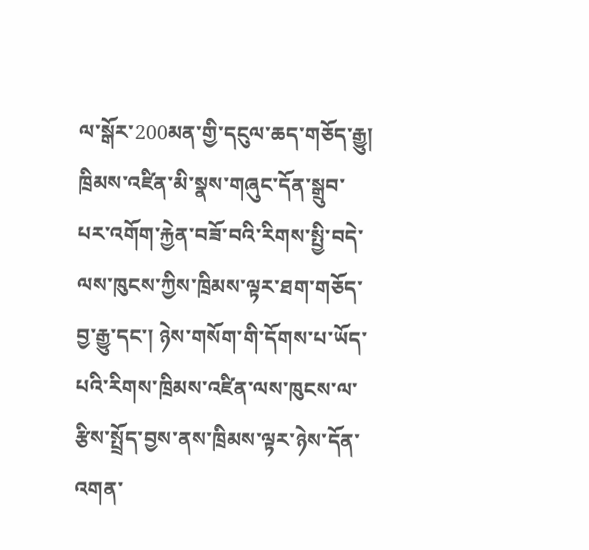ལ་སྒོར་200མན་གྱི་དངུལ་ཆད་གཅོད་རྒྱུ།
ཁྲིམས་འཛིན་མི་སྣས་གཞུང་དོན་སྒྲུབ་པར་འགོག་རྐྱེན་བཟོ་བའི་རིགས་སྤྱི་བདེ་ལས་ཁུངས་ཀྱིས་ཁྲིམས་ལྟར་ཐག་གཅོད་བྱ་རྒྱུ་དང་། ཉེས་གསོག་གི་དོགས་པ་ཡོད་པའི་རིགས་ཁྲིམས་འཛིན་ལས་ཁུངས་ལ་རྩིས་སྤྲོད་བྱས་ནས་ཁྲིམས་ལྟར་ཉེས་དོན་འགན་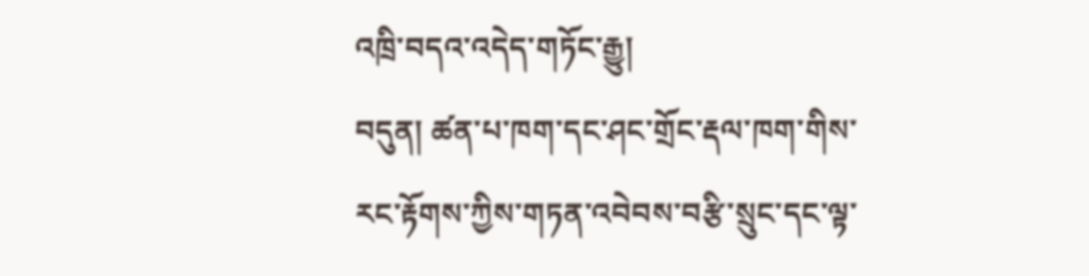འཁྲི་བདའ་འདེད་གཏོང་རྒྱུ།
བདུན། ཚན་པ་ཁག་དང་ཤང་གྲོང་རྡལ་ཁག་གིས་རང་རྟོགས་ཀྱིས་གཏན་འབེབས་བརྩི་སྲུང་དང་ལྟ་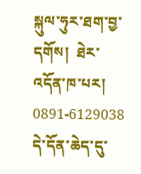སྐུལ་ཧུར་ཐག་བྱ་དགོས།  ཐེར་འདོན་ཁ་པར། 0891-6129038 དེ་དོན་ཆེད་དུ་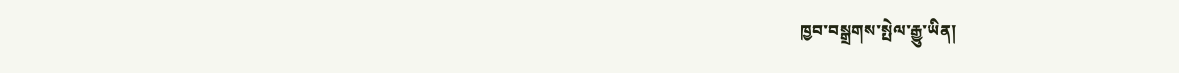ཁྱབ་བསྒྲགས་སྤེལ་རྒྱུ་ཡིན།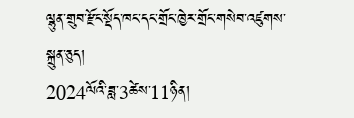ལྷུན་གྲུབ་རྫོང་སྡོད་ཁང་དང་གྲོང་ཁྱེར་གྲོང་གསེབ་འཛུགས་སྐྲུན་ཅུད།
2024ལོའི་ཟླ་3ཚེས་11ཉིན།